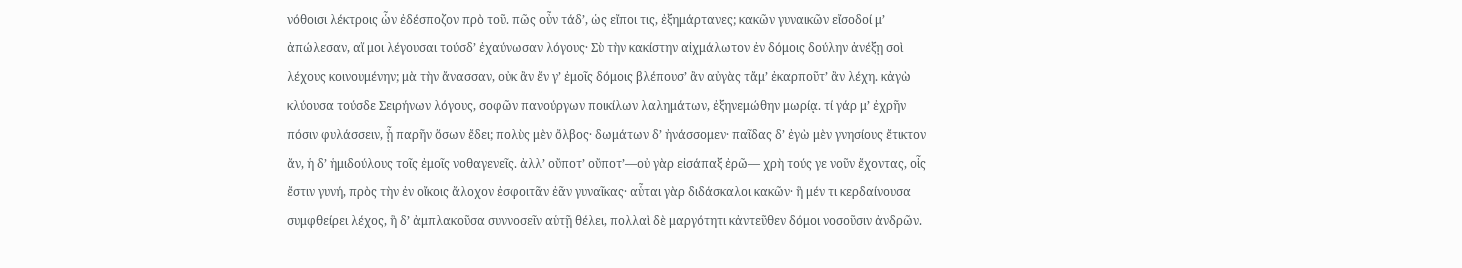νόθοισι λέκτροις ὧν ἐδέσποζον πρὸ τοῦ. πῶς οὖν τάδ’, ὡς εἴποι τις, ἐξημάρτανες; κακῶν γυναικῶν εἴσοδοί μ’ ἀπώλεσαν, αἵ μοι λέγουσαι τούσδ’ ἐχαύνωσαν λόγους· Σὺ τὴν κακίστην αἰχμάλωτον ἐν δόμοις δούλην ἀνέξῃ σοὶ λέχους κοινουμένην; μὰ τὴν ἄνασσαν, οὐκ ἂν ἔν γ’ ἐμοῖς δόμοις βλέπουσ’ ἂν αὐγὰς τἄμ’ ἐκαρποῦτ’ ἂν λέχη. κἀγὼ κλύουσα τούσδε Σειρήνων λόγους, σοφῶν πανούργων ποικίλων λαλημάτων, ἐξηνεμώθην μωρίᾳ. τί γάρ μ’ ἐχρῆν πόσιν φυλάσσειν, ᾗ παρῆν ὅσων ἔδει; πολὺς μὲν ὄλβος· δωμάτων δ’ ἠνάσσομεν· παῖδας δ’ ἐγὼ μὲν γνησίους ἔτικτον ἄν, ἡ δ’ ἡμιδούλους τοῖς ἐμοῖς νοθαγενεῖς. ἀλλ’ οὔποτ’ οὔποτ’—οὐ γὰρ εἰσάπαξ ἐρῶ— χρὴ τούς γε νοῦν ἔχοντας, οἷς ἔστιν γυνή, πρὸς τὴν ἐν οἴκοις ἄλοχον ἐσφοιτᾶν ἐᾶν γυναῖκας· αὗται γὰρ διδάσκαλοι κακῶν· ἣ μέν τι κερδαίνουσα συμφθείρει λέχος, ἣ δ’ ἀμπλακοῦσα συννοσεῖν αὑτῇ θέλει, πολλαὶ δὲ μαργότητι κἀντεῦθεν δόμοι νοσοῦσιν ἀνδρῶν.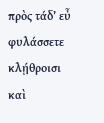πρὸς τάδ’ εὖ φυλάσσετε κλῄθροισι καὶ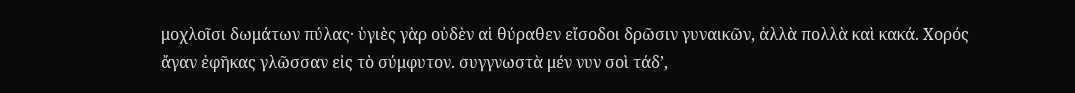μοχλοῖσι δωμάτων πύλας· ὑγιὲς γὰρ οὐδὲν αἱ θύραθεν εἴσοδοι δρῶσιν γυναικῶν, ἀλλὰ πολλὰ καὶ κακά. Χορός ἄγαν ἐφῆκας γλῶσσαν εἰς τὸ σύμφυτον. συγγνωστὰ μέν νυν σοὶ τάδ’,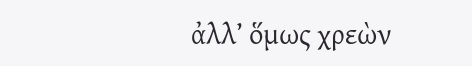ἀλλ’ ὅμως χρεὼν